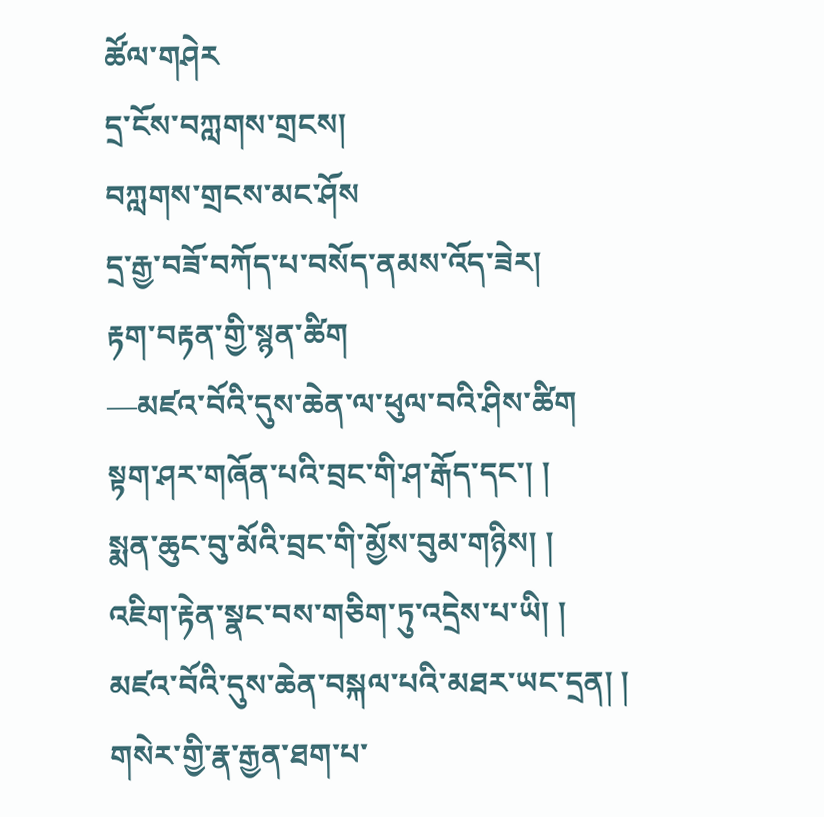ཚོལ་གཤེར
དྲ་ངོས་བཀླགས་གྲངས།
བཀླགས་གྲངས་མང་ཤོས
དྲ་རྒྱ་བཟོ་བཀོད་པ་བསོད་ནམས་འོད་ཟེར།
རྟག་བརྟན་གྱི་སྙན་ཚིག
—མཛའ་བོའི་དུས་ཆེན་ལ་ཕུལ་བའི་ཤིས་ཚིག
སྟག་ཤར་གཞོན་པའི་བྲང་གི་ཤ་རྒོད་དང་། །
སྨན་ཆུང་བུ་མོའི་བྲང་གི་མྱོས་བུམ་གཉིས། །
འཇིག་རྟེན་སྣང་བས་གཅིག་ཏུ་འདྲེས་པ་ཡི། །
མཛའ་བོའི་དུས་ཆེན་བསྐལ་པའི་མཐར་ཡང་དྲན། །
གསེར་གྱི་རྣ་རྒྱན་ཐག་པ་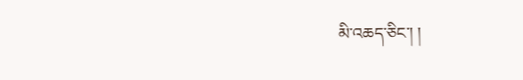མི་འཆད་ཅིང་། །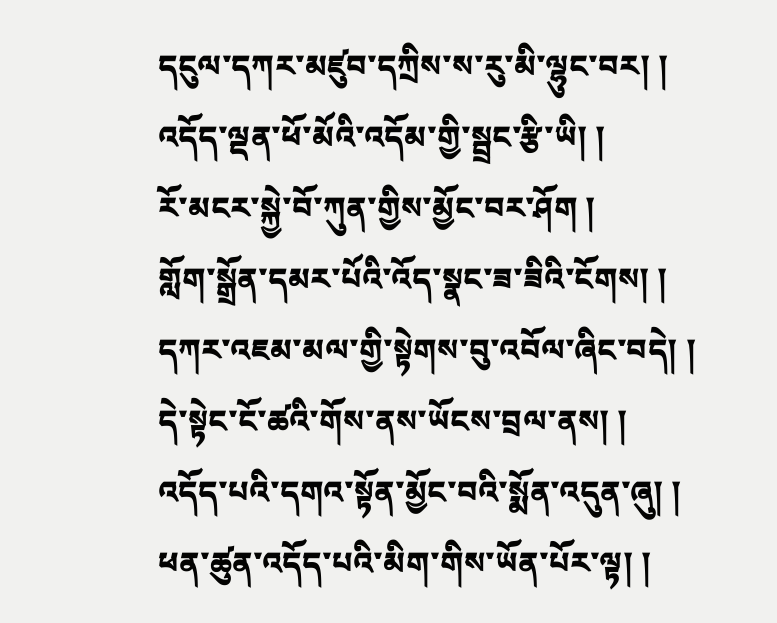དངུལ་དཀར་མཛུབ་དཀྲིས་ས་རུ་མི་ལྷུང་བར། །
འདོད་ལྡན་ཕོ་མོའི་འདོམ་གྱི་སྦྲང་རྩི་ཡི། །
རོ་མངར་སྐྱེ་བོ་ཀུན་གྱིས་མྱོང་བར་ཤོག །
གློག་སྒྲོན་དམར་པོའི་འོད་སྣང་ཟ་ཟིའི་ངོགས། །
དཀར་འཇམ་མལ་གྱི་སྟེགས་བུ་འབོལ་ཞིང་བདེ། །
དེ་སྟེང་ངོ་ཚའི་གོས་ནས་ཡོངས་བྲལ་ནས། །
འདོད་པའི་དགའ་སྟོན་མྱོང་བའི་སྨོན་འདུན་ཞུ། །
ཕན་ཚུན་འདོད་པའི་མིག་གིས་ཡོན་པོར་ལྟ། །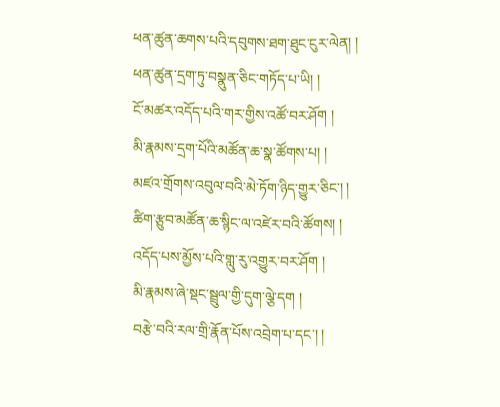ཕན་ཚུན་ཆགས་པའི་དབུགས་ཐག་ཐུང་ངུར་ལེན། །
ཕན་ཚུན་དྲག་ཏུ་བསྣུན་ཅིང་གཏོད་པ་ཡི། །
ངོ་མཚར་འདོད་པའི་གར་གྱིས་འཚོ་བར་ཤོག །
མི་རྣམས་དྲག་པོའི་མཚོན་ཆ་སྣ་ཚོགས་པ། །
མཛའ་གྲོགས་འབུལ་བའི་མེ་ཏོག་ཉིད་གྱུར་ཅིང་། །
ཚིག་རྩུབ་མཚོན་ཆ་སྙིང་ལ་འཛེར་བའི་ཚོགས། །
འདོད་པས་མྱོས་པའི་གླུ་རུ་འགྱུར་བར་ཤོག །
མི་རྣམས་ཞེ་སྡང་སྦྲུལ་གྱི་དུག་ལྕེ་དག །
བརྩེ་བའི་རལ་གྲི་རྣོན་པོས་འབྲེག་པ་དང་། །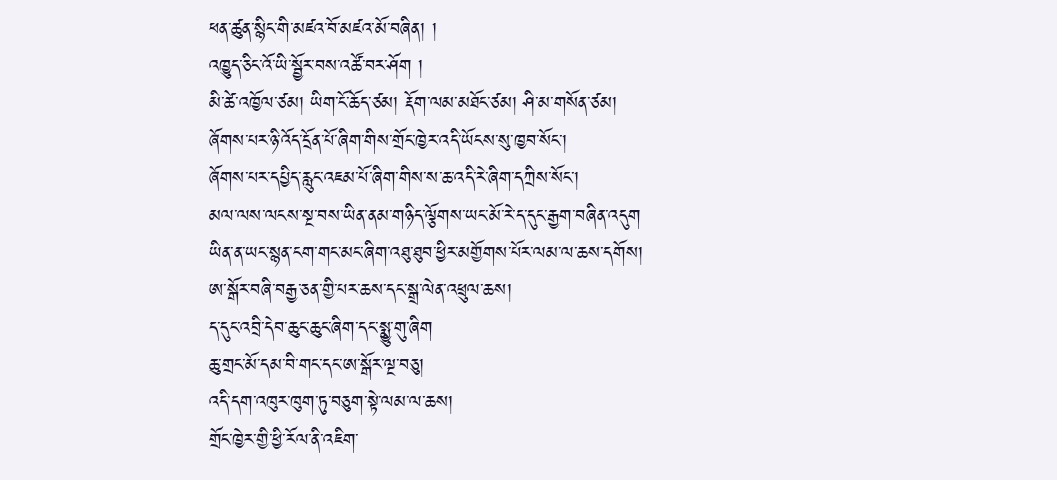ཕན་ཚུན་སྙིང་གི་མཛའ་བོ་མཛའ་མོ་བཞིན། །
འཁྱུད་ཅིང་འོ་ཡི་སྦྱོར་བས་འཚོ་བར་ཤོག །
མི་ཚེ་འཁྱོལ་ཙམ། ཡིག་ངོ་ཆོད་ཙམ། རྡོག་ལམ་མཐོང་ཙམ། ཤི་མ་གསོན་ཙམ།
ཞོགས་པར་ཉི་འོད་དྲོན་པོ་ཞིག་གིས་གྲོང་ཁྱེར་འདི་ཡོངས་སུ་ཁྱབ་སོང་།
ཞོགས་པར་དཔྱིད་རླུང་འཇམ་པོ་ཞིག་གིས་ས་ཆ་འདི་རེ་ཞིག་དཀྲིས་སོང་།
མལ་ལས་ལངས་སྔ་བས་ཡིན་ནམ་གཉིད་ལྕོགས་ཡང་མོ་རེ་ད་དུང་རྒྱག་བཞིན་འདུག
ཡིན་ན་ཡང་སྙན་ངག་གང་མང་ཞིག་འཐུ་ཐུབ་ཕྱིར་མགྱོགས་པོར་ལམ་ལ་ཆས་དགོས།
ཨ་སྒོར་བཞི་བརྒྱ་ཅན་གྱི་པར་ཆས་དང་སྒྲ་ལེན་འཕྲུལ་ཆས།
ད་དུང་འབྲི་དེབ་ཆུང་ཆུང་ཞིག་དང་སྨྱུ་གུ་ཞིག
ཆུ་གྲང་མོ་དམ་བི་གང་དང་ཨ་སྒོར་ལྔ་བཅུ།
འདི་དག་འཁུར་ཁུག་ཏུ་བཅུག་སྟེ་ལམ་ལ་ཆས།
གྲོང་ཁྱེར་གྱི་ཕྱི་རོལ་ནི་འཇིག་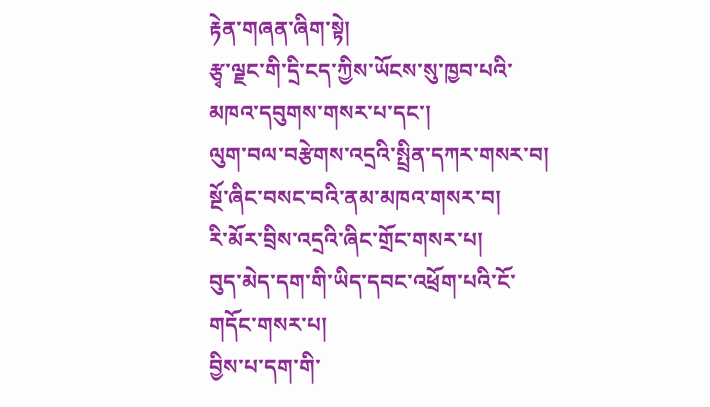རྟེན་གཞན་ཞིག་སྟེ།
རྩྭ་ལྗང་གི་དྲི་ངད་ཀྱིས་ཡོངས་སུ་ཁྱབ་པའི་མཁའ་དབུགས་གསར་པ་དང་།
ལུག་བལ་བརྩེགས་འདྲའི་སྤྲིན་དཀར་གསར་བ།
སྔོ་ཞིང་བསང་བའི་ནམ་མཁའ་གསར་བ།
རི་མོར་བྲིས་འདྲའི་ཞིང་གྲོང་གསར་པ།
བུད་མེད་དག་གི་ཡིད་དབང་འཕྲོག་པའི་ངོ་གདོང་གསར་པ།
བྱིས་པ་དག་གི་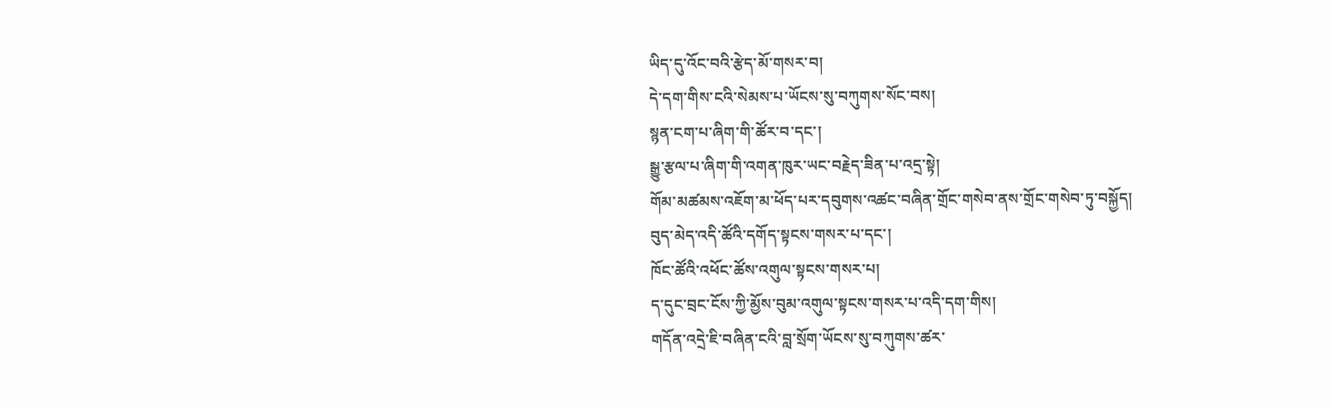ཡིད་དུ་འོང་བའི་རྩེད་མོ་གསར་བ།
དེ་དག་གིས་ངའི་སེམས་པ་ཡོངས་སུ་བཀུགས་སོང་བས།
སྙན་ངག་པ་ཞིག་གི་ཚོར་བ་དང་།
སྒྱུ་རྩལ་པ་ཞིག་གི་འགན་ཁུར་ཡང་བརྗེད་ཟིན་པ་འདྲ་སྟེ།
གོམ་མཚམས་འཇོག་མ་ཕོད་པར་དབུགས་འཚང་བཞིན་གྲོང་གསེབ་ནས་གྲོང་གསེབ་ཏུ་བསྐྱོད།
བུད་མེད་འདི་ཚོའི་དགོད་སྟངས་གསར་པ་དང་།
ཁོང་ཚོའི་འཕོང་ཚོས་འགུལ་སྟངས་གསར་པ།
ད་དུང་བྲང་ངོས་ཀྱི་མྱོས་བུམ་འགུལ་སྟངས་གསར་པ་འདི་དག་གིས།
གདོན་འདྲེ་ཇི་བཞིན་ངའི་བླ་སྲོག་ཡོངས་སུ་བཀུགས་ཚར་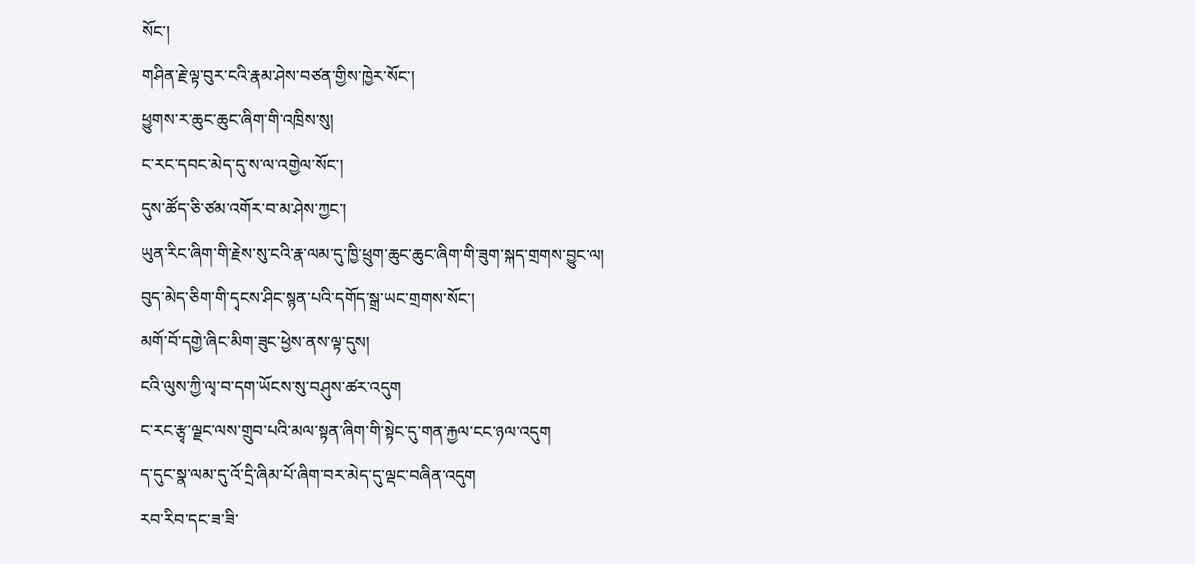སོང་།
གཤིན་རྗེ་ལྟ་བུར་ངའི་རྣམ་ཤེས་བཙན་གྱིས་ཁྱེར་སོང་།
ཕྱུགས་ར་ཆུང་ཆུང་ཞིག་གི་འཁྲིས་སུ།
ང་རང་དབང་མེད་དུ་ས་ལ་འགྱེལ་སོང་།
དུས་ཚོད་ཅི་ཙམ་འགོར་བ་མ་ཤེས་ཀྱང་།
ཡུན་རིང་ཞིག་གི་རྗེས་སུ་ངའི་རྣ་ལམ་དུ་ཁྱི་ཕྲུག་ཆུང་ཆུང་ཞིག་གི་ཟུག་སྐད་གྲགས་བྱུང་ལ།
བུད་མེད་ཅིག་གི་དྭངས་ཤིང་སྙན་པའི་དགོད་སྒྲ་ཡང་གྲགས་སོང་།
མགོ་བོ་དགྱེ་ཞིང་མིག་ཟུང་ཕྱེས་ནས་ལྟ་དུས།
ངའི་ལུས་ཀྱི་ལྭ་བ་དག་ཡོངས་སུ་བཤུས་ཚར་འདུག
ང་རང་རྩྭ་ལྗང་ལས་གྲུབ་པའི་མལ་སྟན་ཞིག་གི་སྟེང་དུ་གན་རྐྱལ་ངང་ཉལ་འདུག
ད་དུང་སྣ་ལམ་དུ་འོ་དྲི་ཞིམ་པོ་ཞིག་བར་མེད་དུ་ལྡང་བཞིན་འདུག
རབ་རིབ་དང་ཟ་ཟི་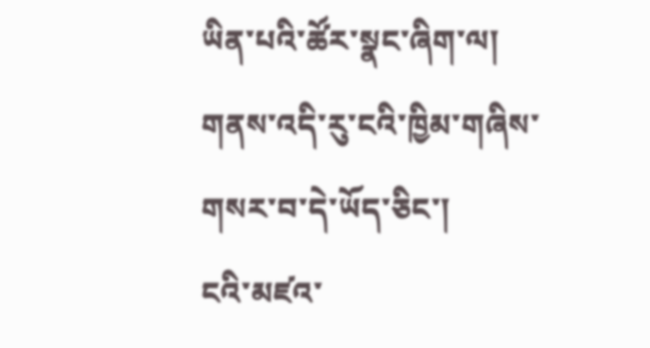ཡིན་པའི་ཚོར་སྣང་ཞིག་ལ།
གནས་འདི་རུ་ངའི་ཁྱིམ་གཞིས་གསར་བ་དེ་ཡོད་ཅིང་།
ངའི་མཛའ་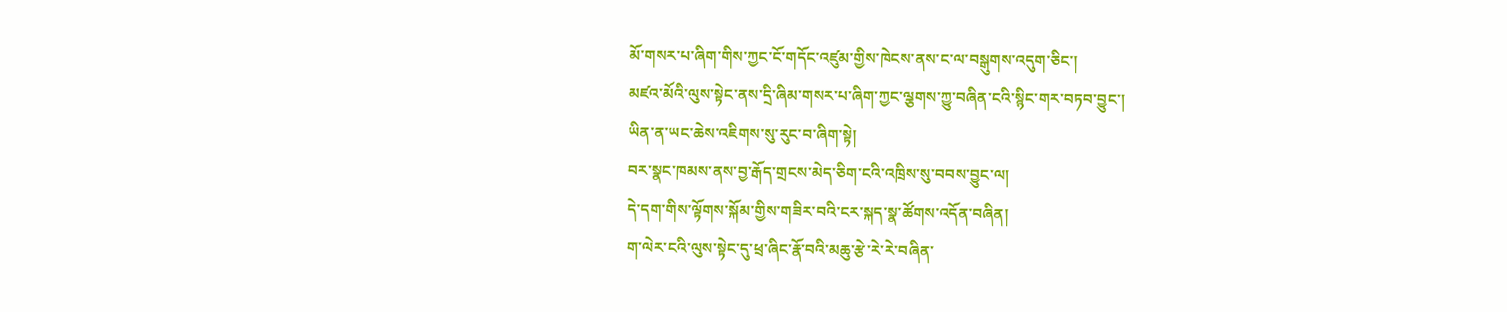མོ་གསར་པ་ཞིག་གིས་ཀྱང་ངོ་གདོང་འཛུམ་གྱིས་ཁེངས་ནས་ང་ལ་བསྒུགས་འདུག་ཅིང་།
མཛའ་མོའི་ལུས་སྟེང་ནས་དྲི་ཞིམ་གསར་པ་ཞིག་ཀྱང་ལྕགས་ཀྱུ་བཞིན་ངའི་སྙིང་གར་བཏབ་བྱུང་།
ཡིན་ན་ཡང་ཆེས་འཇིགས་སུ་རུང་བ་ཞིག་སྟེ།
བར་སྣང་ཁམས་ནས་བྱ་རྒོད་གྲངས་མེད་ཅིག་ངའི་འཁྲིས་སུ་བབས་བྱུང་ལ།
དེ་དག་གིས་ལྟོགས་སྐོམ་གྱིས་གཟིར་བའི་ངར་སྐད་སྣ་ཚོགས་འདོན་བཞིན།
ག་ལེར་ངའི་ལུས་སྟེང་དུ་ཕྲ་ཞིང་རྣོ་བའི་མཆུ་རྩེ་རེ་རེ་བཞིན་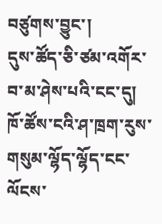བཙུགས་བྱུང་།
དུས་ཚོད་ཅི་ཙམ་འགོར་བ་མ་ཤེས་པའི་ངང་དུ།
ཁོ་ཚོས་ངའི་ཤ་ཁྲག་རུས་གསུམ་ལྷོད་ལྷོད་ངང་ལོངས་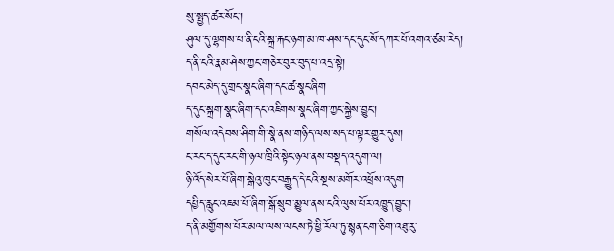སུ་སྤྱད་ཚར་སོང་།
ཤུལ་དུ་ལྷགས་པ་ནི་ངའི་སྐྲ་རྐང་ཉག་མ་ཁ་ཤས་དང་དུང་སོ་དཀར་པོ་འགའ་ཙམ་རེད།
ད་ནི་ངའི་རྣམ་ཤེས་ཀྱང་གཅེར་བུར་བུད་པ་འདྲ་སྟེ།
དབང་མེད་དུ་གྲང་སྣང་ཞིག་དང་ཚ་སྣང་ཞིག
ད་དུང་སྐྲག་སྣང་ཞིག་དང་འཇིགས་སྣང་ཞིག་ཀྱང་སྐྱེས་བྱུང་།
གསོལ་འདེབས་ཤིག་གི་སྣེ་ནས་གཉིད་ལས་སད་པ་ལྟར་གྱུར་དུས།
ང་རང་ད་དུང་རང་གི་ཉལ་ཁྲིའི་སྟེང་ཉལ་ནས་བསྡད་འདུག་ལ།
ཉི་འོད་སེར་པོ་ཞིག་སྒེའུ་ཁུང་བརྒྱུད་དེ་ངའི་སྔས་མགོར་འཕྲོས་འདུག
དཔྱིད་རླུང་འཇམ་པོ་ཞིག་སྒོ་སྲུབ་མྱུལ་ནས་ངའི་ལུས་པོར་འཁྱུད་བྱུང་།
ད་ནི་མགྱོགས་པོར་མལ་ལས་ལངས་ཏེ་ཕྱི་རོལ་ཏུ་སྙན་ངག་ཅིག་འཐུ་རུ་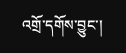འགྲོ་དགོས་བྱུང་།